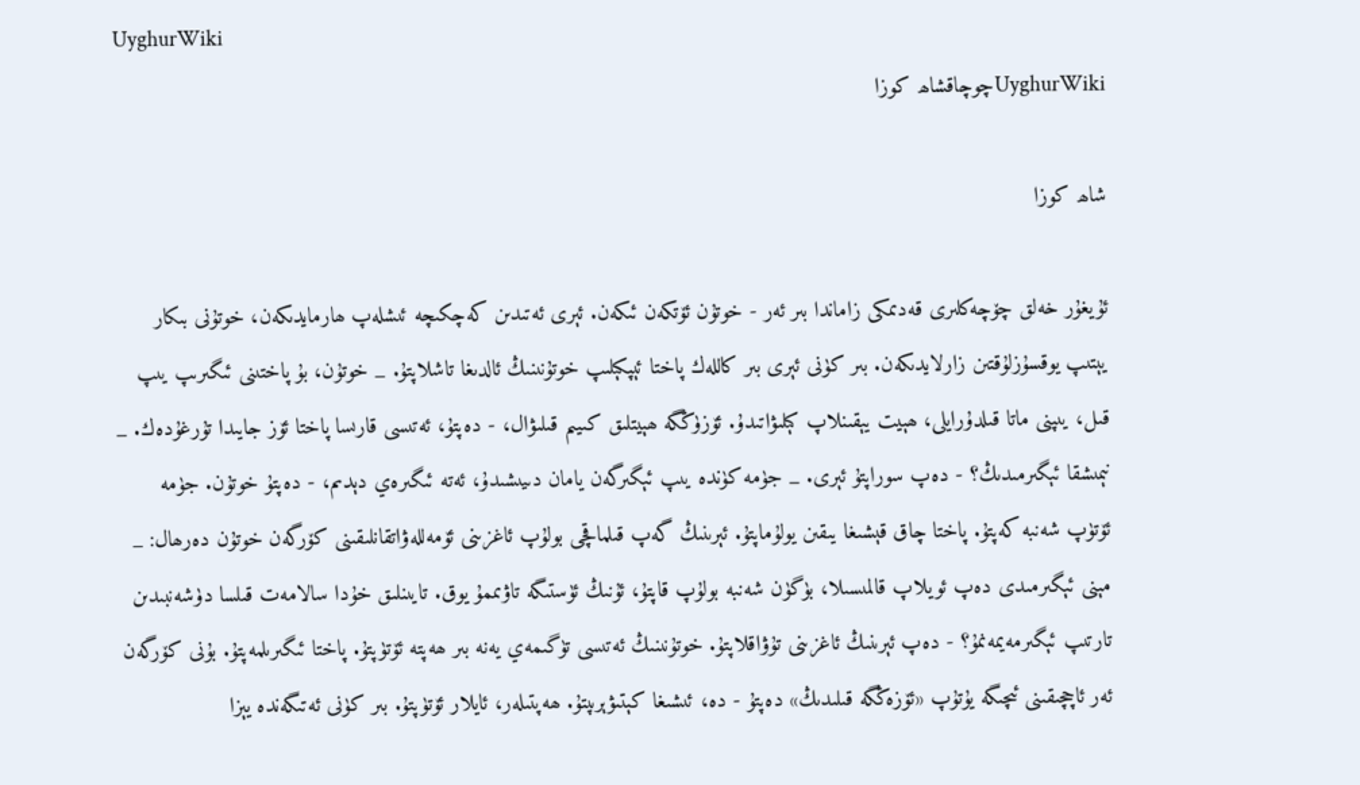UyghurWiki
UyghurWikiچوچاقشاھ كوزا

شاھ كوزا

ئۇيغۇر خەلق چۆچەكلىرى قەدىمكى زاماندا بىر ئەر - خوتۇن ئۆتكەن ئىكەن. ئېرى ئەتىدىن كەچكىچە ئىشلەپ ھارمايدىكەن، خوتۇنى بىكار يېتىپ يوقسۇزلۇقتىن زارلايدىكەن. بىر كۈنى ئېرى بىر كاللەك پاختا ئېپكېلىپ خوتۇنىنىڭ ئالدىغا تاشلاپتۇ. _ خوتۇن، بۇ پاختىنى ئىگىرىپ يىپ قىل، يىپنى ماتا قىلدۇرايلى، ھېيت يېقىنلاپ كېلىۋاتىدۇ. ئۆزۈڭگە ھېيتلىق كىيىم قىلىۋال، - دەپتۇ، ئەتىسى قارىسا پاختا ئۆز جايىدا تۇرغۇدەك. _ نېمىشقا ئېگىرمىدىڭ؟ - دەپ سوراپتۇ ئېرى. _ جۈمە كۈندە يىپ ئېگىرگەن يامان دىيىشىدۇ، ئەتە ئىگىرەي دېدىم، - دەپتۇ خوتۇن. جۈمە ئۆتۈپ شەنبە كەپتۇ. پاختا چاق قېشىغا يىقىن يولۇماپتۇ. ئېرىنىڭ گەپ قىلماقچى بولۇپ ئاغزىنى ئۆمەللەۋاتقانلىقىنى كۆرگەن خوتۇن دەرھال: _ مېنى ئېگىرمىدى دەپ ئويلاپ قالمىسىلا، بۈگۈن شەنبە بولۇپ قاپتۇ، ئۇنىڭ ئۈستىگە تاۋىممۇ يوق. تايىنلىق خۇدا سالامەت قىلسا دۈشەنبىدىن تارتىپ ئېگىرمەيمەنمۇ؟ - دەپ ئېرىنىڭ ئاغزىنى تۇۋاقلاپتۇ. خوتۇنىنىڭ ئەتىسى تۈگىمەي يەنە بىر ھەپتە ئۆتۈپتۇ. پاختا ئىگىرىلمەپتۇ. بۇنى كۆرگەن ئەر ئاچچىقىنى ئىچىگە يۇتۇپ «ئۆزەڭگە قىلىدىڭ» دەپتۇ - دە، ئىشىغا كېتىۋېرىپتۇ. ھەپتىلەر، ئايلار ئۆتۈپتۇ. بىر كۈنى ئەتىگەندە يېزا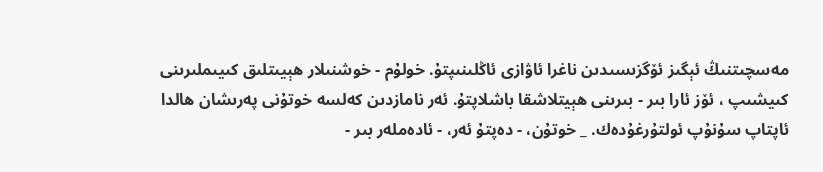مەسچىتنىڭ ئېگىز ئۆگزىسىدىن ناغرا ئاۋازى ئاڭلىنىپتۇ. خولۇم - خوشنىلار ھېيىتلىق كىيىملىرىنى كىيشىپ ، ئۆز ئارا بىر - بىرىنى ھېيتلاشقا باشلاپتۇ. ئەر نامازدىن كەلسە خوتۇنى پەرىشان ھالدا ئاپتاپ سۇنۇپ ئولتۇرغۇدەك. _ خوتۇن، - دەپتۇ ئەر، - ئادەملەر بىر -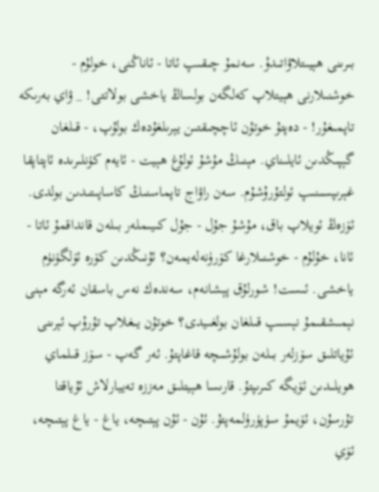بىرىنى ھېيىتلاۋاتىدۇ. سەنمۇ چىقىپ ئاتا - ئاناڭنى، خولۇم - خوشنىلارنى ھېيتلاپ كەلگەن بولساڭ ياخشى بولاتتى! _ ۋاي بەرىكە تاپمىغۇر! - دەپتۇ خوتۇن ئاچچىقتىن يېرىلغۇدەك بولۇپ، - قىلغان گېپىڭدىن ئايلىناي. مېنىڭ مۇشۇ ئولۇغ ھېيت - ئايەم كۈنلىرىدە ئاپتاپقا غېرىپسىنىپ ئولتۇرۇشۇم. سەن راۋاج تاپماسنىڭ كاساپىتىدىن بولدى. ئۆزەڭ ئويلاپ باق، مۇشۇ جۇل - جۇل كىيىملەر بىلەن قانداقمۇ ئاتا - ئانا، خۇلۇم - خوشنىلارغا كۆرۈنەلەيمەن؟ ئۇنىڭدىن كۆرە ئۆلگۈنۈم ياخشى. ئىست! شورلۇق پېشانەم، سەندەك نەس باسقان ئەرگە مېنى نېمىشقىمۇ نېسىپ قىلغان بولغىيدى؟ خوتۇن يىغلاپ تۇرۇپ ئېرىنى ئۇياتلىق سۆزلەر بىلەن بولۇشىچە قاغاپتۇ. ئەر گەپ - سۆز قىلماي ھويلىدىن ئۆيگە كىرىپتۇ. قارىسا ھېيتلىق مەززە تەييارلاش ئۇياقتا تۇرسۇن، ئۆيمۇ سۈپۈرۈلمەپتۇ. ئۇن - ئۇن پېتىچە، ياغ - ياغ پېتىچە، ئۆي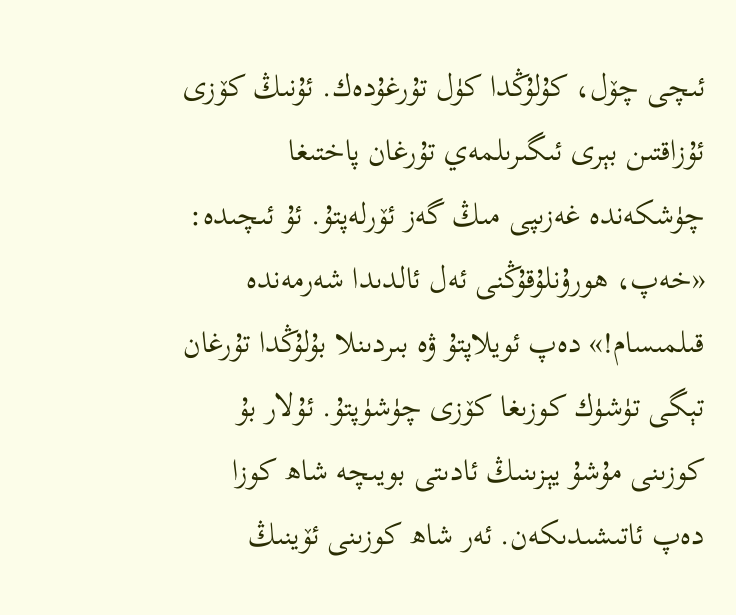ئىچى چۆل، كۇلۇڭدا كۈل تۇرغۇدەك. ئۇنىڭ كۆزى ئۇزاقتىن بېرى ئىگىرىلمەي تۇرغان پاختىغا چۈشكەندە غەزىپى مىڭ گەز ئۆرلەپتۇ. ئۇ ئىچىدە: «خەپ، ھورۇنلۇقۇڭنى ئەل ئالدىدا شەرمەندە قىلمىسام!» دەپ ئويلاپتۇ ۋە بىردىنلا بۇلۇڭدا تۇرغان تېگى تۈشۈك كوزىغا كۆزى چۈشۈپتۇ. ئۇلار بۇ كوزىنى مۇشۇ يېزىنىڭ ئادىتى بويىچە شاھ كوزا دەپ ئاتىشىدىكەن. ئەر شاھ كوزىنى ئۆينىڭ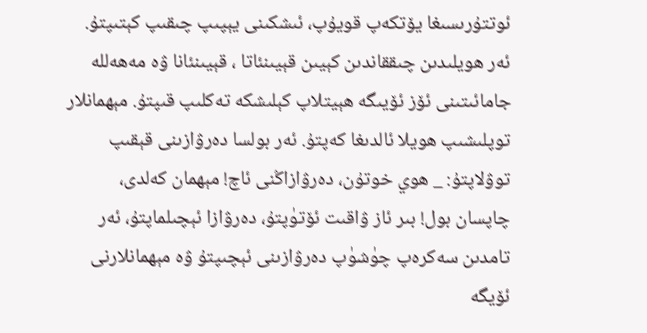ئوتتۇرىسىغا يۆتكەپ قويۇپ، ئىشكىنى يېپىپ چىقىپ كېتىپتۇ. ئەر ھويلىدىن چىققاندىن كېيىن قېيىنئاتا ، قېيىنئانا ۋە مەھەللە جامائىتىنى ئۆز ئۆيىگە ھېيتلاپ كېلىشكە تەكلىپ قىپتۇ. مېھمانلار توپلىشىپ ھويلا ئالدىغا كەپتۇ. ئەر بولسا دەرۋازىنى قېقىپ توۋلاپتۇ: _ ھوي خوتۇن، دەرۋازاڭنى ئاچ! مېھمان كەلدى، چاپسان بول! بىر ئاز ۋاقىت ئۆتۈپتۇ، دەرۋازا ئېچىلماپتۇ، ئەر تامدىن سەكرەپ چۈشۈپ دەرۋازىنى ئېچىپتۇ ۋە مېھمانلارنى ئۆيگە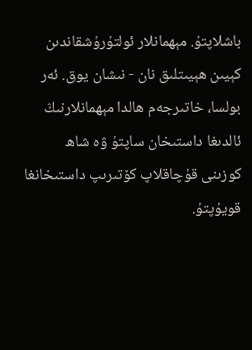باشلاپتۇ. مېھمانلار ئولتۇرۇشقاندىن كېيىن ھېيىتلىق نان - نىشان يوق. ئەر بولسا، خاتىرجەم ھالدا مېھمانلارنىڭ ئالدىغا داستىخان ساپتۇ ۋە شاھ كوزىنى قۇچاقلاپ كۆتىرىپ داستىخانغا قويۇپتۇ.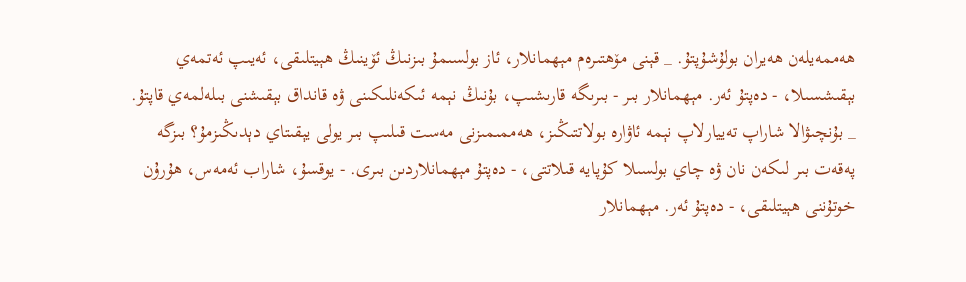ھەممەيلەن ھەيران بولۇشۇپتۇ. _ قېنى مۆھتىرەم مېھمانلار، ئاز بولسىمۇ بىزنىڭ ئۆينىڭ ھېيتلىقى، ئەيىپ ئەتمەي بېقىشسىلا، - دەپتۇ ئەر. مېھمانلار بىر - بىرىگە قارىشىپ، بۇنىڭ نېمە ئىكەنلىكىنى ۋە قانداق بېقىشنى بىلەلمەي قاپتۇ. _ بۇنچىۋالا شاراپ تەييارلاپ نېمە ئاۋارە بولاتتىڭىز، ھەممىمىزنى مەست قىلىپ بىر يولى يېقىتاي دېدىڭىزمۇ؟ بىزگە پەقەت بىر لىكەن نان ۋە چاي بولسىلا كۇپايە قىلاتتى، - دەپتۇ مېھمانلاردىن بىرى. - يوقسۇ، شاراب ئەمەس، ھۇرۇن خوتۇننى ھېيتلىقى، - دەپتۇ ئەر. مېھمانلار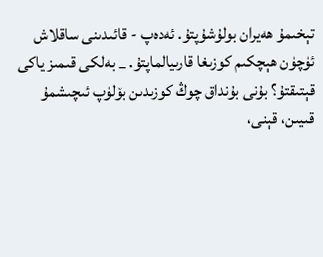تېخىمۇ ھەيران بولۇشۇپتۇ. ئەدەپ - قائىدىنى ساقلاش ئۈچۈن ھېچكىم كوزىغا قارىيالماپتۇ. _ بەلكى قىمىز ياكى قېتىقتۇ؟ بۇنى بۇنداق چوڭ كوزىدىن بۆلۈپ ئىچىشمۇ قىيىن، قېنى،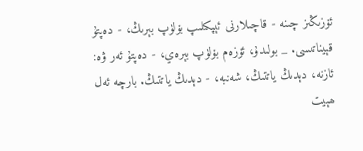ئۆزىڭىز چىنە - قاچىلارنى ئېپكىلىپ بۆلۈپ بېرىڭ، - دەپتۇ قېيناتىسى. _ بولىدۇ، ئۆزەم بۆلۈپ بېرەي، - دەپتۇ ئەر ۋە: ئازنە، دېدىڭ ياتتىڭ، شەنبە، - دېدىڭ ياتتىڭ. بارچە ئەل ھېيت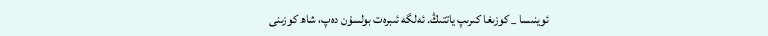ئوينىسا _ كوزىغا كىرىپ ياتتىڭ. ئەلگە ئىبرەت بولسۇن دەپ، شاھ كوزىنى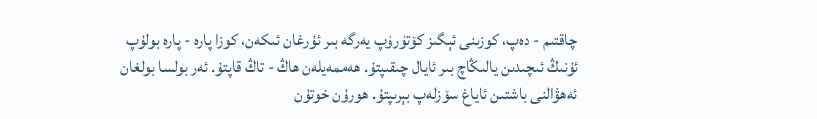چاقتىم - دەپ، كوزىنى ئېگىز كۆتۈرۈپ يەرگە بىر ئۇرغان ئىكەن، كوزا پارە - پارە بولۇپ ئۇنىڭ ئىچىدىن يالىڭاچ بىر ئايال چىقىپتۇ. ھەممەيلەن ھاڭ - تاڭ قاپتۇ. ئەر بولسا بولغان ئەھۋالنى باشتىن ئاياغ سۆزلەپ بېرىپتۇ. ھورۇن خوتۇن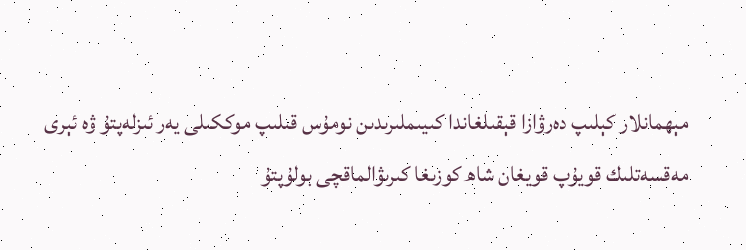مېھمانلار كېلىپ دەرۋازا قېقىلغاندا كىيىملىرىدىن نومۇس قىلىپ موككىلى يەر ئىزلەپتۇ ۋە ئېرى مەقسەتلىك قويۇپ قويغان شاھ كوزىغا كىرىۋالماقچى بولۇپتۇ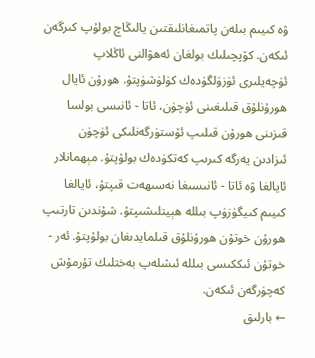ۋە كىيىم بىلەن پاتمىغانلىقتىن يالىڭاچ بولۇپ كىرگەن ئىكەن. كۆپچىلىك بولغان ئەھۋالنى ئاڭلاپ ئۈچەيلىرى ئۈزۈلگۈدەك كۈلۈشۈپتۇ. ھورۇن ئايال ھورۇنلۇق قىلىغىنى ئۈچۈن، ئاتا - ئانىسى بولسا قىزىنى ھورۇن قىلىپ ئۆستۈرگەنلىكى ئۈچۈن ئىزادىن يەرگە كىرىپ كەتكۈدەك بولۇپتۇ. مېھمانلار ئايالغا ۋە ئاتا - ئانىسىغا نەسىھەت قىپتۇ، ئايالغا كىيىم كىيگۈزۈپ بىللە ھېيتلىشىپتۇ. شۇندىن تارتىپ ھورۇن خوتۇن ھورۇنلۇق قىلمايدىغان بولۇپتۇ. ئەر - خوتۇن ئىككىسى بىللە ئىشلەپ بەختلىك تۇرمۇش كەچۈرگەن ئىكەن.
← بارلىق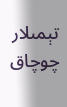تېمىلار چوچاق